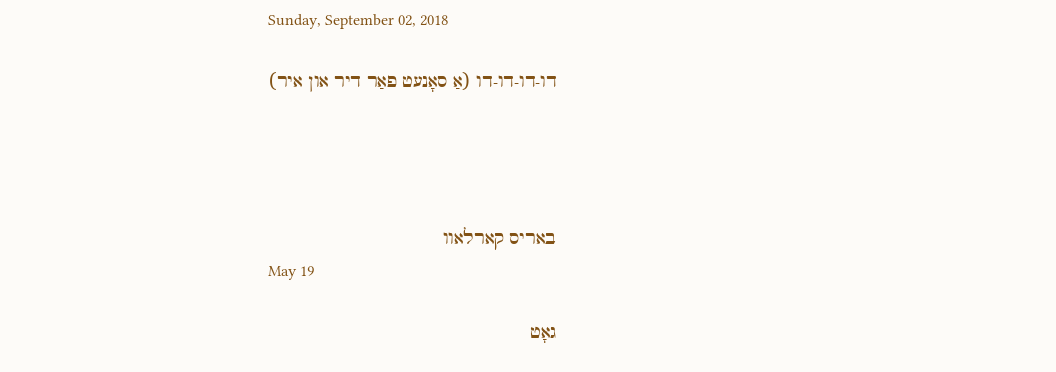Sunday, September 02, 2018

דו-דו-דו-דו (אַ סאָנעט פאַר דיר און איר)




באריס קארלאוו
May 19

גאָט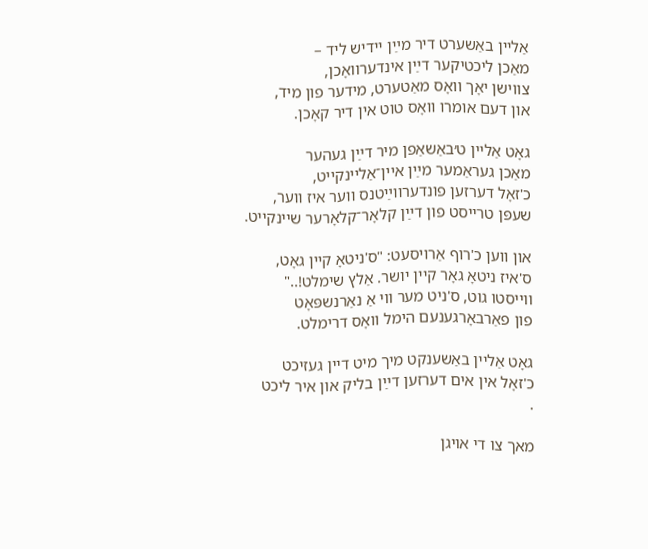אַליין באַשערט דיר מײַן יידיש ליד –
מאַכן ליכטיקער דײַן אינדערוואָכן,
צווישן יאָך וואָס מאַטערט, מידער פון מיד,
און דעם אומרו וואָס טוט אין דיר קאָכן.

גאָט אַליין ט׳באַשאַפן מיר דײַן געהער
מאַכן געראַמער מײַן איין־אַליינקייט,
כ'זאָל דערזען פונדערווײַטנס ווער איז ווער,
שעפּן טרייסט פון דײַן קלאָר־קלאָרער שיינקייט.

און ווען כ'רוף אַרויסעט: "ס'ניטאָ קיין גאָט,
ס'איז ניטאָ גאָר קיין יושר. אַלץ שימלט!.."
ווייסטו גוט, ס'ניט מער ווי אַ נאַרנשפּאָט
פון פאַרבאָרגענעם הימל וואָס דרימלט.

גאָט אַליין באַשענקט מיך מיט דיין געזיכט
כ'זאָל אין אים דערזען דײַן בליק און איר ליכט
.

מאך צו די אויגן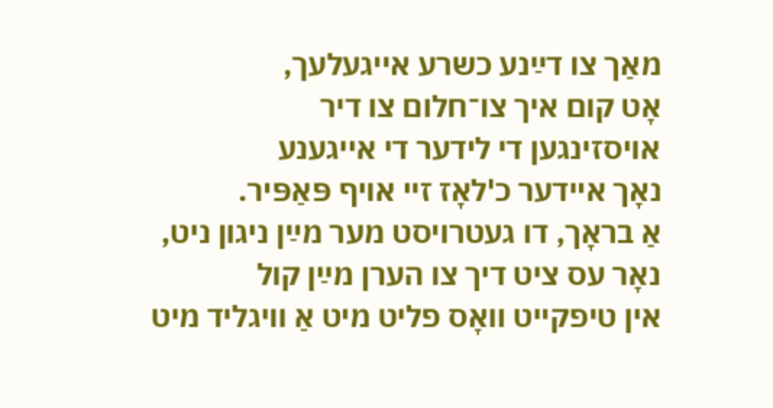מאַך צו דײַנע כשרע אייגעלעך,
אָט קום איך צו־חלום צו דיר
אויסזינגען די לידער די אייגענע
נאָך איידער כ'לאָז זיי אויף פּאַפּיר.
אַ בראָך, דו געטרויסט מער מײַן ניגון ניט,
נאָר עס ציט דיך צו הערן מײַן קול
אין טיפקייט וואָס פליט מיט אַ וויגליד מיט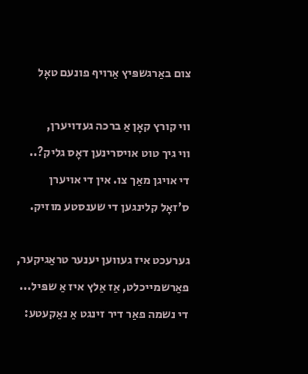צום באַרגשפּיץ אַרויף פונעם טאָל

ווי קורץ קאָן אַ ברכה געדויערן,
ווי גיך טוט אויסרינען דאָס גליק?..
די אויגן מאַך צו. אין די אויערן
ס'זאָל קלינגען די שענסטע מוזיק.

גערעכט איז געווען יענער טראַגיקער,
פאַרשמייכלט, אַז אַלץ איז אַ שפּיל...
די נשמה פאַר דיר זינגט אַ נאַקעטע: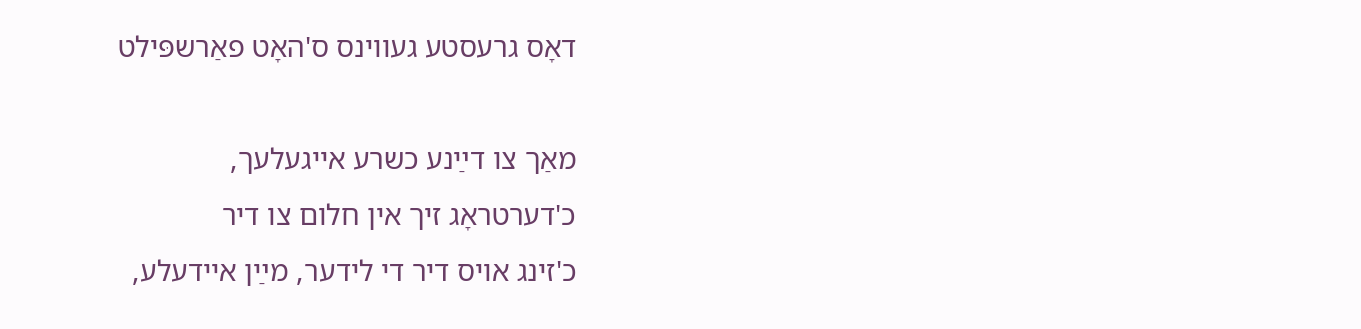דאָס גרעסטע געווינס ס'האָט פאַרשפּילט

מאַך צו דײַנע כשרע אייגעלעך,
כ'דערטראָג זיך אין חלום צו דיר
כ'זינג אויס דיר די לידער, מײַן איידעלע,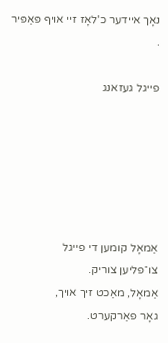נאָך איידער כ'לאָז זיי אויף פּאַפּיר
.

פייגל געזאנג






אַמאָל קומען די פייגל
צו־פליען צוריק.
אַמאָל, מאַכט זיך אויך,
גאָר פאַרקערט.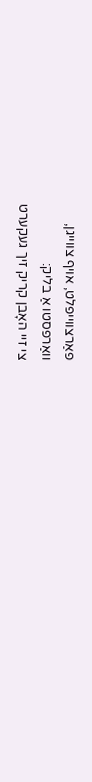פאַרצווייפלט, אויף צווייגן,
וואַרפסטו אַ בליק:
צי זיי האָבן קריק זיך געקערט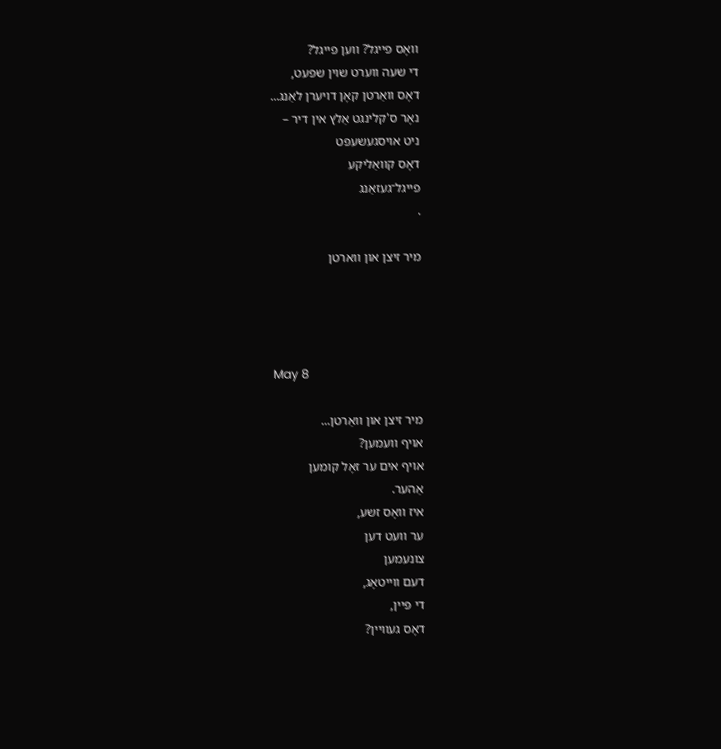וואָס פייגל? ווען פייגל?
די שעה ווערט שוין שפּעט,
דאָס וואַרטן קאָן דויערן לאַנג...
נאָר ס'קלינגט אַלץ אין דיר –
ניט אויסגעשעפּט
דאָס קוואַליקע
פייגל־געזאַנג
.

מיר זיצן און ווארטן




May 8

מיר זיצן און וואַרטן...
אויף וועמען?
אויף אים ער זאָל קומען
אַהער.
איז וואָס זשע,
ער וועט דען
צונעמען
דעם ווייטאָג,
די פּיין,
דאָס געוויין?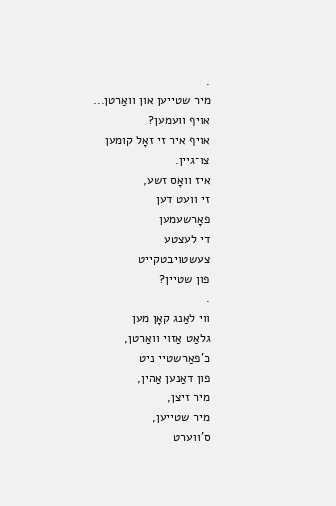.
מיר שטייען און וואַרטן...
אויף וועמען?
אויף איר זי זאָל קומען
צו־גיין.
איז וואָס זשע,
זי וועט דען
פאָרשעמען
די לעצטע
צעשטויבטקייט
פון שטיין?
.
ווי לאַנג קאָן מען
גלאַט אַזוי וואַרטן,
כ’פאַרשטיי ניט
פון דאַנען אַהין,
מיר זיצן,
מיר שטייען,
ס'ווערט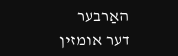האַרבער
דער אומזין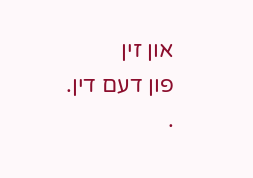און זין
פון דעם דין.
.